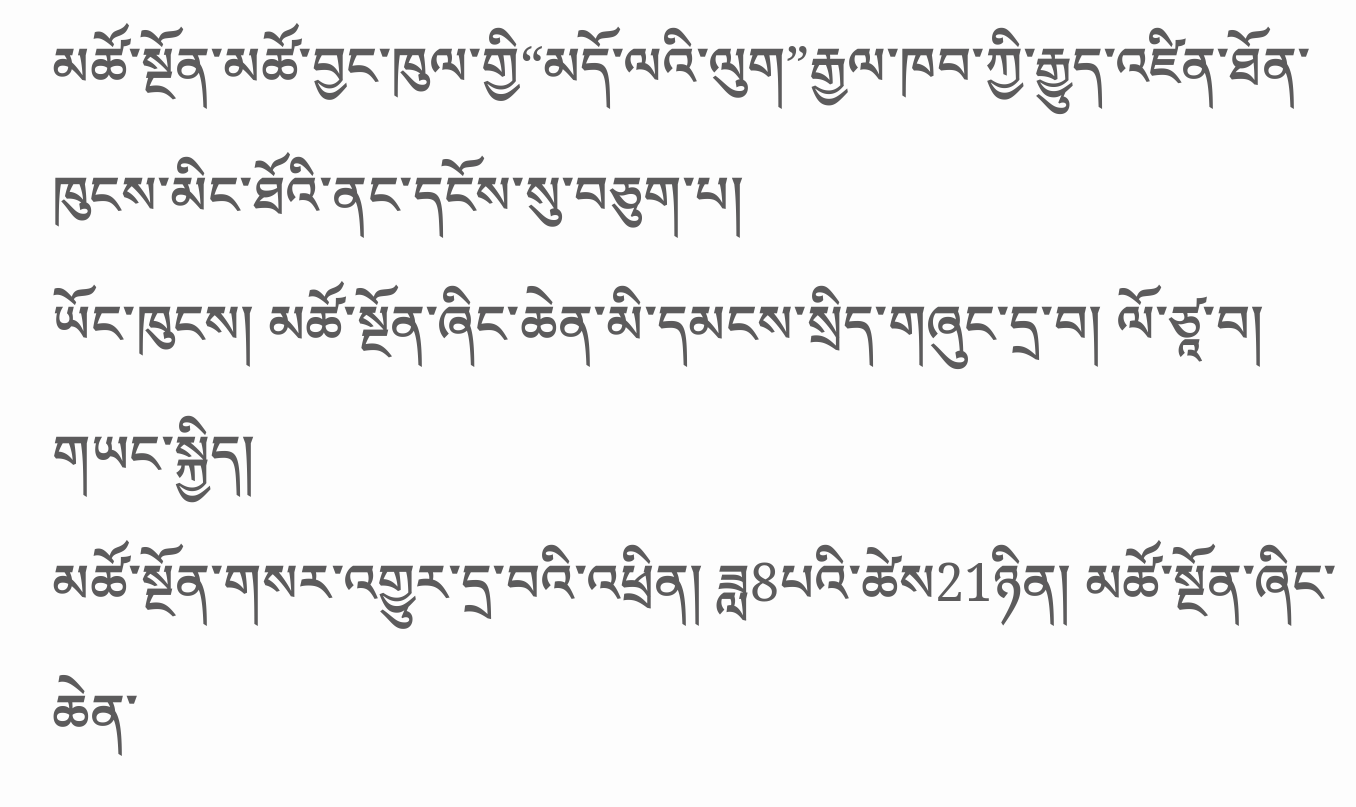མཚོ་སྔོན་མཚོ་བྱང་ཁུལ་གྱི“མདོ་ལའི་ལུག”རྒྱལ་ཁབ་ཀྱི་རྒྱུད་འཛིན་ཐོན་ཁུངས་མིང་ཐོའི་ནང་དངོས་སུ་བཅུག་པ།
ཡོང་ཁུངས། མཚོ་སྔོན་ཞིང་ཆེན་མི་དམངས་སྲིད་གཞུང་དྲ་བ། ལོ་ཙཱ་བ། གཡང་སྐྱིད།
མཚོ་སྔོན་གསར་འགྱུར་དྲ་བའི་འཕྲིན། ཟླ8པའི་ཚེས21ཉིན། མཚོ་སྔོན་ཞིང་ཆེན་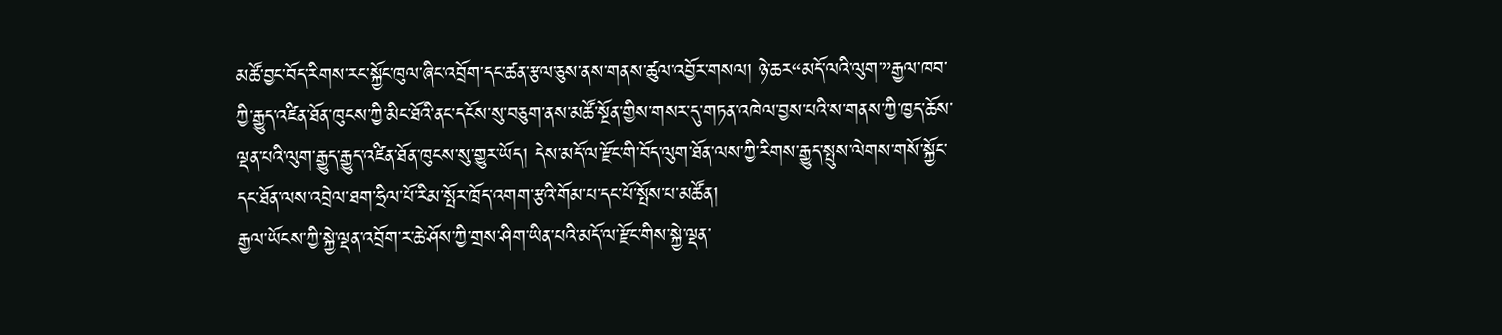མཚོ་བྱང་བོད་རིགས་རང་སྐྱོང་ཁུལ་ཞིང་འབྲོག་དང་ཚན་རྩལ་ཅུས་ནས་གནས་ཚུལ་འབྱོར་གསལ། ཉེ་ཆར“མདོ་ལའི་ལུག་”རྒྱལ་ཁབ་ཀྱི་རྒྱུད་འཛིན་ཐོན་ཁུངས་ཀྱི་མིང་ཐོའི་ནང་དངོས་སུ་བཅུག་ནས་མཚོ་སྔོན་གྱིས་གསར་དུ་གཏན་འཁེལ་བྱས་པའི་ས་གནས་ཀྱི་ཁྱད་ཆོས་ལྡན་པའི་ལུག་རྒྱུད་རྒྱུད་འཛིན་ཐོན་ཁུངས་སུ་གྱུར་ཡོད། དེས་མདོ་ལ་རྫོང་གི་བོད་ལུག་ཐོན་ལས་ཀྱི་རིགས་རྒྱུད་སྤུས་ལེགས་གསོ་སྐྱོང་དང་ཐོན་ལས་འབྲེལ་ཐག་ཧྲིལ་པོ་རིམ་སྤོར་ཁྲོད་འགག་རྩའི་གོམ་པ་དང་པོ་སྤོས་པ་མཚོན།
རྒྱལ་ཡོངས་ཀྱི་སྐྱེ་ལྡན་འབྲོག་ར་ཆེ་ཤོས་ཀྱི་གྲས་ཤིག་ཡིན་པའི་མདོ་ལ་རྫོང་གིས་སྐྱེ་ལྡན་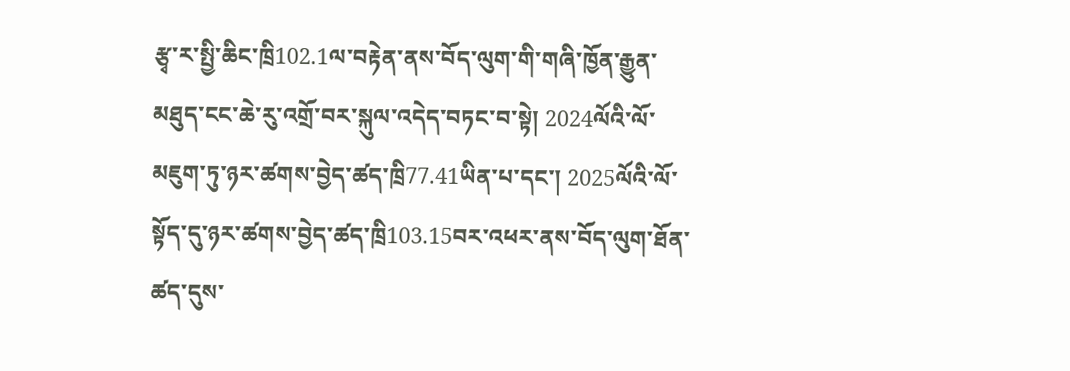རྩྭ་ར་སྤྱི་ཆིང་ཁྲི102.1ལ་བརྟེན་ནས་བོད་ལུག་གི་གཞི་ཁྱོན་རྒྱུན་མཐུད་ངང་ཆེ་རུ་འགྲོ་བར་སྐུལ་འདེད་བཏང་བ་སྟེ། 2024ལོའི་ལོ་མཇུག་ཏུ་ཉར་ཚགས་བྱེད་ཚད་ཁྲི77.41ཡིན་པ་དང་། 2025ལོའི་ལོ་སྟོད་དུ་ཉར་ཚགས་བྱེད་ཚད་ཁྲི103.15བར་འཕར་ནས་བོད་ལུག་ཐོན་ཚད་དུས་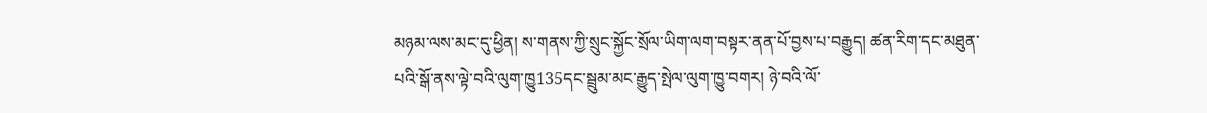མཉམ་ལས་མང་དུ་ཕྱིན། ས་གནས་ཀྱི་སྲུང་སྐྱོང་སྲོལ་ཡིག་ལག་བསྟར་ནན་པོ་བྱས་པ་བརྒྱུད། ཚན་རིག་དང་མཐུན་པའི་སྒོ་ནས་ལྟེ་བའི་ལུག་ཁྱུ135དང་སྦྲུམ་མང་རྒྱུད་སྤེལ་ལུག་ཁྱུ་བགར། ཉེ་བའི་ལོ་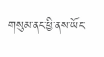གསུམ་ནང་ཕྱི་ནས་ཡོང་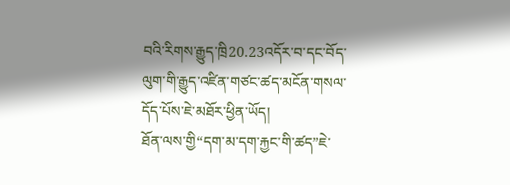བའི་རིགས་རྒྱུད་ཁྲི20.23འདོར་བ་དང་བོད་ལུག་གི་རྒྱུད་འཛིན་གཙང་ཚད་མངོན་གསལ་དོད་པོས་ཇེ་མཐོར་ཕྱིན་ཡོད།
ཐོན་ལས་གྱི“དག་མ་དག་རྐྱང་གི་ཚད”ཇེ་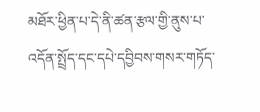མཐོར་ཕྱིན་པ་དེ་ནི་ཚན་རྩལ་གྱི་ནུས་པ་འདོན་སྤྲོད་དང་དཔེ་དབྱིབས་གསར་གཏོད་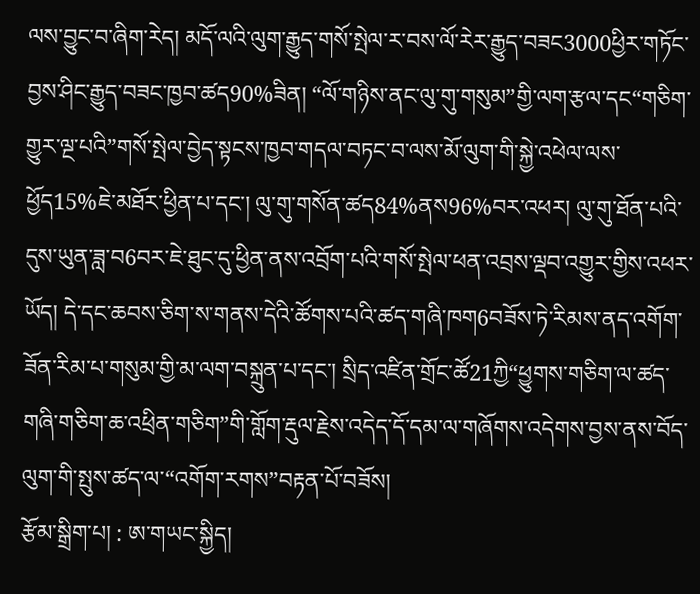ལས་བྱུང་བ་ཞིག་རེད། མདོ་ལའི་ལུག་རྒྱུད་གསོ་སྤེལ་ར་བས་ལོ་རེར་རྒྱུད་བཟང3000ཕྱིར་གཏོང་བྱས་ཤིང་རྒྱུད་བཟང་ཁྱབ་ཚད90%ཟིན། “ལོ་གཉིས་ནང་ལུ་གུ་གསུམ”གྱི་ལག་རྩལ་དང“གཅིག་གྱུར་ལྔ་པའི”གསོ་སྤེལ་བྱེད་སྟངས་ཁྱབ་གདལ་བཏང་བ་ལས་མོ་ལུག་གི་སྐྱེ་འཕེལ་ལས་ཕྱོད15%ཇེ་མཐོར་ཕྱིན་པ་དང་། ལུ་གུ་གསོན་ཚད84%ནས96%བར་འཕར། ལུ་གུ་ཐོན་པའི་དུས་ཡུན་ཟླ་བ6བར་ཇེ་ཐུང་དུ་ཕྱིན་ནས་འབྲོག་པའི་གསོ་སྤེལ་ཕན་འབྲས་ལྡབ་འགྱུར་གྱིས་འཕར་ཡོད། དེ་དང་ཆབས་ཅིག་ས་གནས་དེའི་ཚོགས་པའི་ཚད་གཞི་ཁག6བཟོས་ཏེ་རིམས་ནད་འགོག་ཟོན་རིམ་པ་གསུམ་གྱི་མ་ལག་བསྐྲུན་པ་དང་། སྲིད་འཛིན་གྲོང་ཚོ21ཀྱི“ཕྱུགས་གཅིག་ལ་ཚད་གཞི་གཅིག་ཆ་འཕྲིན་གཅིག”གི་གློག་རྡུལ་རྗེས་འདེད་དོ་དམ་ལ་གཞོགས་འདེགས་བྱས་ནས་བོད་ལུག་གི་སྤུས་ཚད་ལ་“འགོག་རགས”བརྟན་པོ་བཟོས།
རྩོམ་སྒྲིག་པ། : ཨ་གཡང་སྐྱིད།